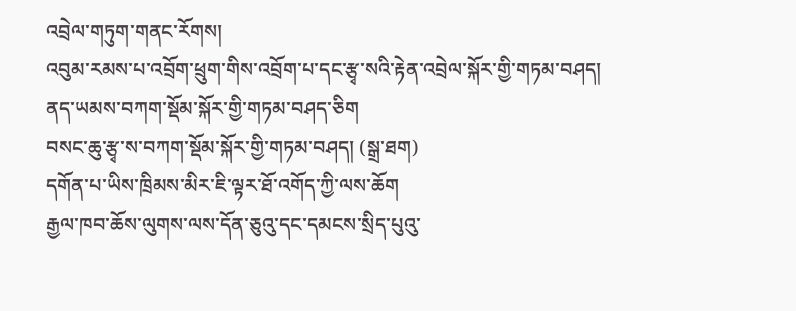འབྲེལ་གཏུག་གནང་རོགས།
འབུམ་རམས་པ་འབྲོག་ཕྲུག་གིས་འབྲོག་པ་དང་རྩྭ་སའི་རྟེན་འབྲེལ་སྐོར་གྱི་གཏམ་བཤད།
ནད་ཡམས་བཀག་སྡོམ་སྐོར་གྱི་གཏམ་བཤད་ཅིག
བསང་ཆུ་རྩྭ་ས་བཀག་སྡོམ་སྐོར་གྱི་གཏམ་བཤད། (སྒྲ་ཐག)
དགོན་པ་ཡིས་ཁྲིམས་མིར་ཇི་ལྟར་ཐོ་འགོད་ཀྱི་ལས་ཆོག
རྒྱལ་ཁབ་ཆོས་ལུགས་ལས་དོན་ཅུའུ་དང་དམངས་སྲིད་པུའུ་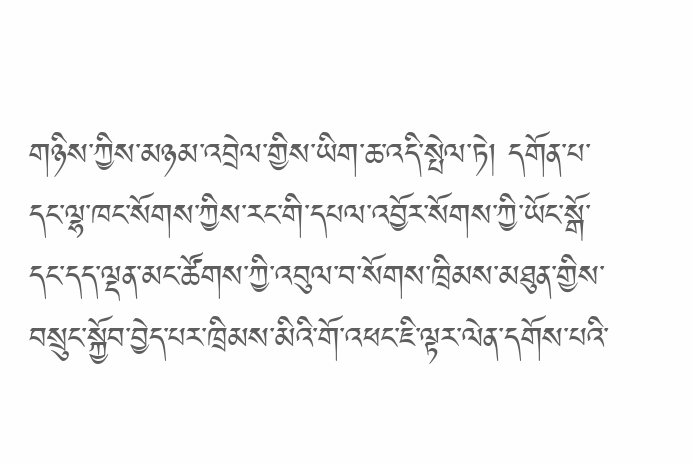གཉིས་ཀྱིས་མཉམ་འབྲེལ་གྱིས་ཡིག་ཆ་འདི་སྤེལ་ཏེ། དགོན་པ་དང་ལྷ་ཁང་སོགས་ཀྱིས་རང་གི་དཔལ་འབྱོར་སོགས་ཀྱི་ཡོང་སྒོ་དང་དད་ལྡན་མང་ཚོགས་ཀྱི་འབུལ་བ་སོགས་ཁྲིམས་མཐུན་གྱིས་བསྲུང་སྐྱོབ་བྱེད་པར་ཁྲིམས་མིའི་གོ་འཕང་ཇི་ལྟར་ལེན་དགོས་པའི་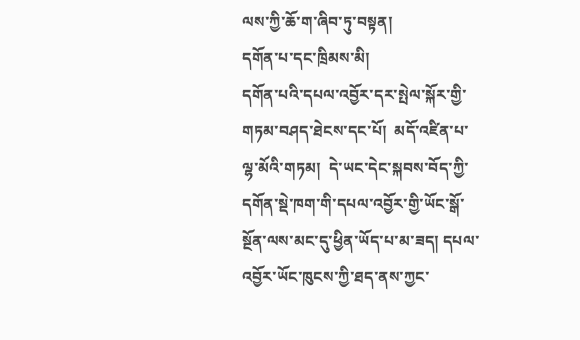ལས་ཀྱི་ཆོ་ག་ཞིབ་ཏུ་བསྟན།
དགོན་པ་དང་ཁྲིམས་མི།
དགོན་པའི་དཔལ་འབྱོར་དར་སྤེལ་སྐོར་གྱི་གཏམ་བཤད་ཐེངས་དང་པོ།  མདོ་འཛིན་པ་ལྷ་མོའི་གཏམ།  དེ་ཡང་དེང་སྐབས་བོད་ཀྱི་དགོན་སྡེ་ཁག་གི་དཔལ་འབྱོར་གྱི་ཡོང་སྒོ་སྔོན་ལས་མང་དུ་ཕྱིན་ཡོད་པ་མ་ཟད། དཔལ་འབྱོར་ཡོང་ཁུངས་ཀྱི་ཐད་ནས་ཀྱང་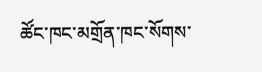ཚོང་ཁང་མགྲོན་ཁང་སོགས་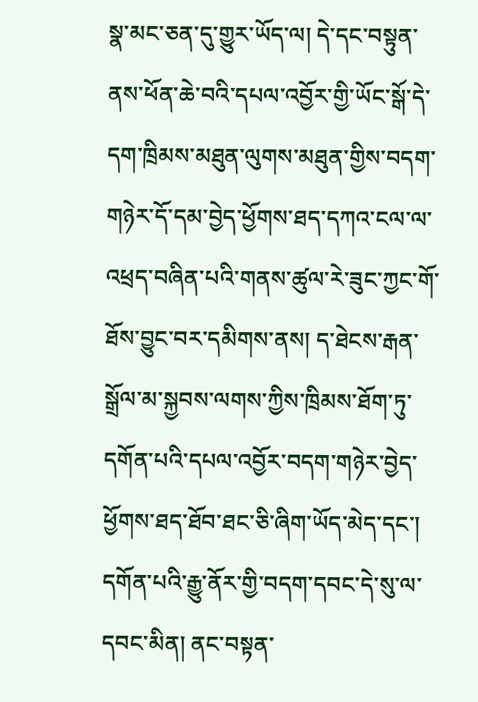སྣ་མང་ཅན་དུ་གྱུར་ཡོད་ལ། དེ་དང་བསྟུན་ནས་ཕོན་ཆེ་བའི་དཔལ་འབྱོར་གྱི་ཡོང་སྒོ་དེ་དག་ཁྲིམས་མཐུན་ལུགས་མཐུན་གྱིས་བདག་གཉེར་དོ་དམ་བྱེད་ཕྱོགས་ཐད་དཀའ་ངལ་ལ་འཕྲད་བཞིན་པའི་གནས་ཚུལ་རེ་ཟུང་ཀྱང་གོ་ཐོས་བྱུང་བར་དམིགས་ནས། ད་ཐེངས་རྒན་སྒྲོལ་མ་སྐྱབས་ལགས་ཀྱིས་ཁྲིམས་ཐོག་ཏུ་དགོན་པའི་དཔལ་འབྱོར་བདག་གཉེར་བྱེད་ཕྱོགས་ཐད་ཐོབ་ཐང་ཅི་ཞིག་ཡོད་མེད་དང་། དགོན་པའི་རྒྱུ་ནོར་གྱི་བདག་དབང་དེ་སུ་ལ་དབང་མིན། ནང་བསྟན་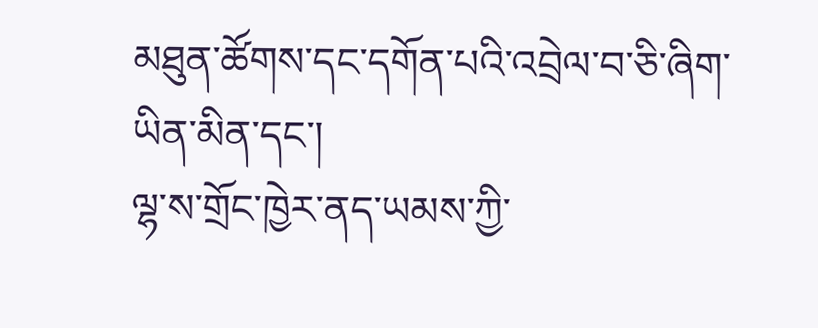མཐུན་ཚོགས་དང་དགོན་པའི་འབྲེལ་བ་ཅི་ཞིག་ཡིན་མིན་དང་།
ལྷ་ས་གྲོང་ཁྱེར་ནད་ཡམས་ཀྱི་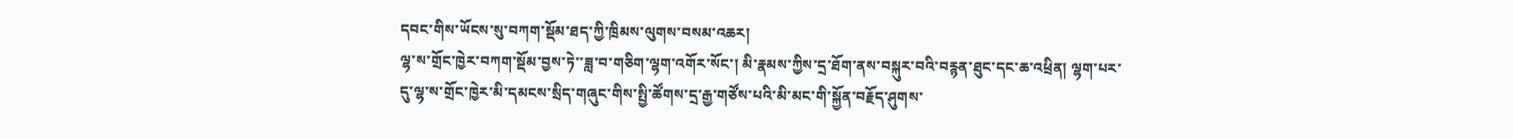དབང་གིས་ཡོངས་སུ་བཀག་སྡོམ་ཐད་ཀྱི་ཁྲིམས་ལུགས་བསམ་འཆར།
ལྷ་ས་གྲོང་ཁྱེར་བཀག་སྡོམ་བྱས་ཏེ་་ཟླ་བ་གཅིག་ལྷག་འགོར་སོང་། མི་རྣམས་ཀྱིས་དྲ་ཐོག་ནས་བསྐུར་བའི་བརྙན་ཐུང་དང་ཆ་འཕྲིན། ལྷག་པར་དུ་ལྷ་ས་གྲོང་ཁྱེར་མི་དམངས་སྲིད་གཞུང་གིས་སྤྱི་ཚོགས་དྲ་རྒྱ་གཙོས་པའི་མི་མང་གི་སྐྱོན་བརྗོད་ཤུགས་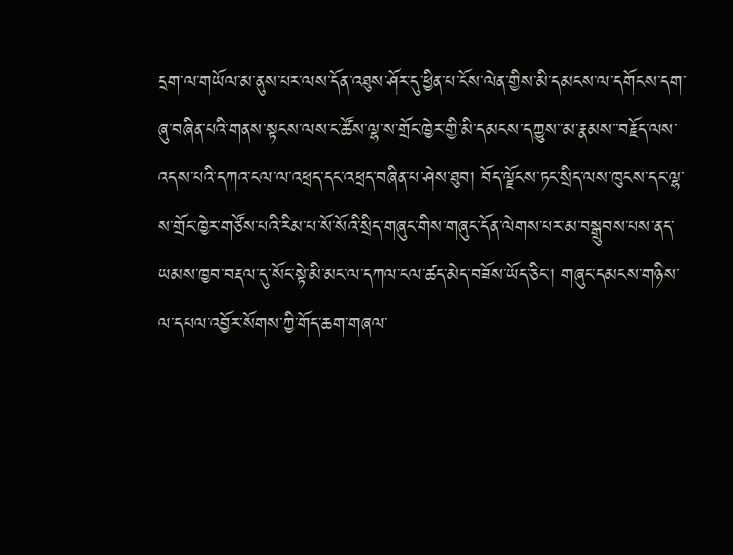དྲག་ལ་གཡོལ་མ་ནུས་པར་ལས་དོན་འཐུས་ཤོར་དུ་ཕྱིན་པ་ངོས་ལེན་གྱིས་མི་དམངས་ལ་དགོངས་དག་ཞུ་བཞིན་པའི་གནས་སྟངས་ལས་ང་ཚོས་ལྷ་ས་གྲོང་ཁྱེར་གྱི་མི་དམངས་དཀྱུས་་མ་རྣམས་་བརྗོད་ལས་འདས་པའི་དཀའ་ངལ་ལ་འཕྲད་དང་འཕྲད་བཞིན་པ་ཤེས་ཐུབ། བོད་ལྗོངས་ཏང་སྲིད་ལས་ཁུངས་དང་ལྷ་ས་གྲོང་ཁྱེར་གཙོས་པའི་རིམ་པ་སོ་སོའི་སྲིད་གཞུང་གིས་གཞུང་དོན་ལེགས་པར་མ་བསྒྲུབས་པས་ནད་ཡམས་ཁྱབ་བརྡལ་དུ་སོང་སྟེ་མི་མང་ལ་དཀལ་ངལ་ཚད་མེད་བཟོས་ཡོད་ཅིང་། གཞུང་དམངས་གཉིས་ལ་དཔལ་འབྱོར་སོགས་ཀྱི་གོད་ཆག་གཞལ་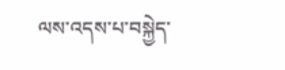ལས་འདས་པ་བསྐྱེད་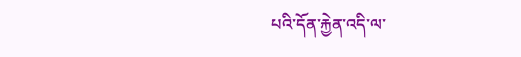པའི་དོན་རྐྱེན་འདི་ལ་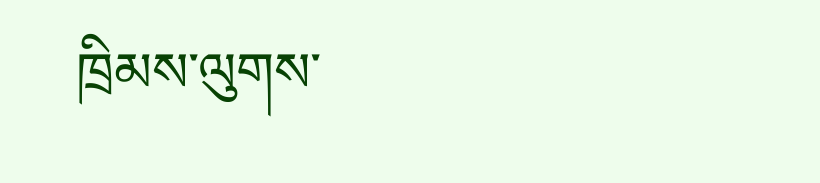ཁྲིམས་ལུགས་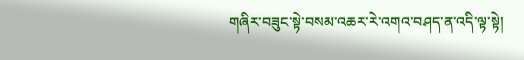གཞིར་བཟུང་སྟེ་བསམ་འཆར་རེ་འགའ་བཤད་ན་འདི་ལྟ་སྟེ།